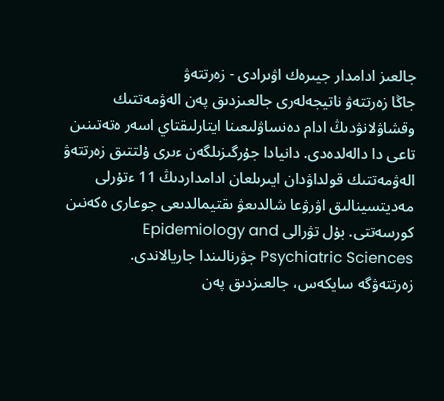جالعىز ادامدار جيىرەك اۋىرادى - زەرتتەۋ
جاڭا زەرتتەۋ ناتيجەلەرى جالعىزدىق پەن الەۋمەتتىك وقشاۋلانۋدىڭ ادام دەنساۋلىعىنا ايتارلىقتاي اسەر ەتەتىنىن تاعى دا دالەلدەدى. دانيادا جۇرگىزىلگەن ءىرى ۇلتتىق زەرتتەۋ الەۋمەتتىك قولداۋدان ايىرىلعان ادامداردىڭ 11 ءتۇرلى مەديتسينالىق اۋرۋعا شالدىعۋ ىقتيمالدىعى جوعارى ەكەنىن كورسەتتى. بۇل تۋرالى Epidemiology and Psychiatric Sciences جۋرنالىندا جاريالاندى.
زەرتتەۋگە سايكەس، جالعىزدىق پەن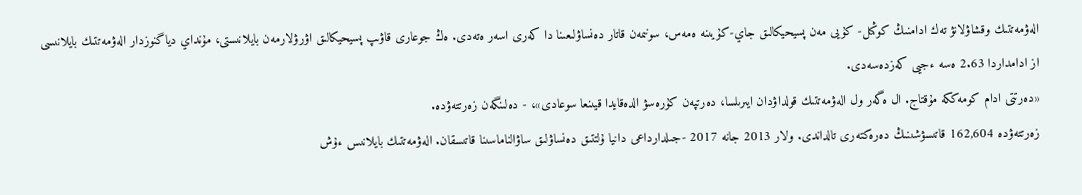الەۋمەتتىك وقشاۋلانۋ تەك ادامنىڭ كوڭىل- كۇيى مەن پسيحيكالىق جاي-كۇيىنە ەمەس، سونىمەن قاتار دەنساۋلىعىنا دا كەرى اسەر ەتەدى. ەڭ جوعارى قاۋىپ پسيحيكالىق اۋرۋلارمەن بايلانىستى، مۇنداي دياگنوزدار الەۋمەتتىك بايلانىسى از ادامداردا 2.63 ەسە ءجيى كەزدەسەدى.
«دەرتتى ادام كومەككە مۇقتاج. ال ەگەر ول الەۋمەتتىك قولداۋدان ايىرىلسا، دەرتپەن كۇرەسۋ الدەقايدا قيىنعا سوعادى»، - دەلىنگەن زەرتتەۋدە.
زەرتتەۋدە 162,604 قاتىسۋشىنىڭ دەرەكتەرى تالداندى. ولار 2013 جانە 2017 -جىلدارداعى دانيا ۇلتتىق دەنساۋلىق ساۋالناماسىنا قاتىسقان. الەۋمەتتىك بايلانىس ءۇش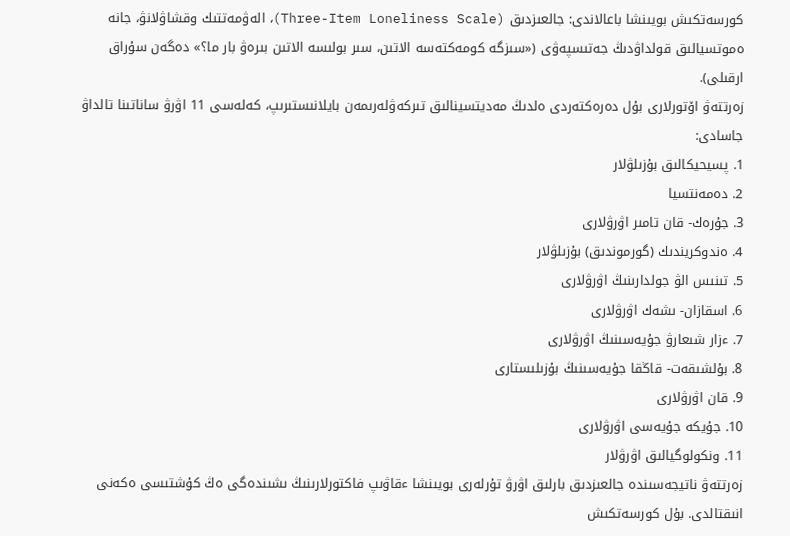كورسەتكىش بويىنشا باعالاندى: جالعىزدىق (Three-Item Loneliness Scale)، الەۋمەتتىك وقشاۋلانۋ، جانە ەموتسيالىق قولداۋدىڭ جەتىسپەۋى («سىزگە كومەكتەسە الاتىن، سىر بولىسە الاتىن بىرەۋ بار ما؟» دەگەن سۇراق ارقىلى).
زەرتتەۋ اۆتورلارى بۇل دەرەكتەردى ەلدىڭ مەديتسينالىق تىركەۋلەرىمەن بايلانىستىرىپ، كەلەسى 11 اۋرۋ ساناتىنا تالداۋ جاسادى:
1. پسيحيكالىق بۇزىلۋلار
2. دەمەنتسيا
3. جۇرەك- قان تامىر اۋرۋلارى
4. ەندوكريندىك (گورموندىق) بۇزىلۋلار
5. تىنىس الۋ جولدارىنىڭ اۋرۋلارى
6. اسقازان- ىشەك اۋرۋلارى
7. ءزار شىعارۋ جۇيەسىنىڭ اۋرۋلارى
8. بۇلشىقەت- قاڭقا جۇيەسىنىڭ بۇزىلىستارى
9. قان اۋرۋلارى
10. جۇيكە جۇيەسى اۋرۋلارى
11. ونكولوگيالىق اۋرۋلار
زەرتتەۋ ناتيجەسىندە جالعىزدىق بارلىق اۋرۋ تۇرلەرى بويىنشا ءقاۋىپ فاكتورلارىنىڭ ىشىندەگى ەڭ كۇشتىسى ەكەنى انىقتالدى. بۇل كورسەتكىش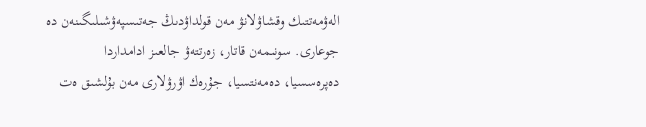الەۋمەتتىك وقشاۋلانۋ مەن قولداۋدىڭ جەتىسپەۋشىلىگىنەن دە جوعارى. سونىمەن قاتار، زەرتتەۋ جالعىز ادامداردا دەپرەسسيا، دەمەنتسيا، جۇرەك اۋرۋلارى مەن بۇلشىق ەت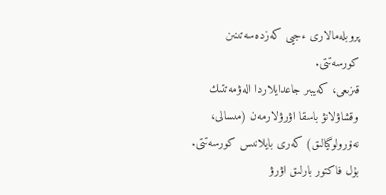پروبلەمالارى ءجيى كەزدەسەتىنىن كورسەتتى.
قىزىعى، كەيبىر جاعدايلاردا الەۋمەتتىك وقشاۋلانۋ باسقا اۋرۋلارمەن (مىسالى، نەۆرولوگيالىق) كەرى بايلانىس كورسەتتى. بۇل فاكتور بارلىق اۋرۋ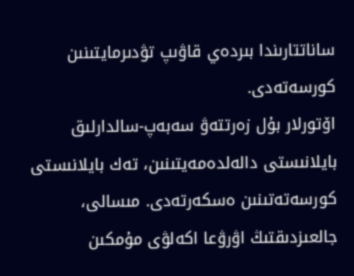ساناتتارىندا بىردەي قاۋىپ تۋدىرمايتىنىن كورسەتەدى.
اۆتورلار بۇل زەرتتەۋ سەبەپ-سالدارلىق بايلانىستى دالەلدەمەيتىنىن، تەك بايلانىستى كورسەتەتىنىن ەسكەرتەدى. مىسالى، جالعىزدىقتىڭ اۋرۋعا اكەلۋى مۇمكىن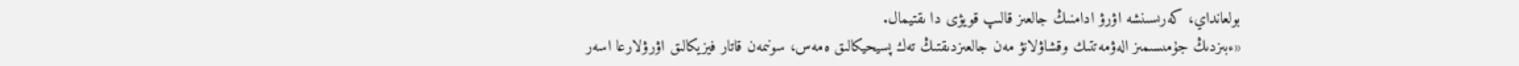بولعانداي، كەرىسىنشە اۋرۋ ادامنىڭ جالعىز قالىپ قويۋى دا ىقتيمال.
«ءبىزدىڭ جۇمىسىمىز الەۋمەتتىك وقشاۋلانۋ مەن جالعىزدىقتىڭ تەك پسيحيكالىق ەمەس، سونىمەن قاتار فيزيكالىق اۋرۋلارعا اسەر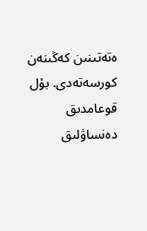ەتەتىنىن كەڭىنەن كورسەتەدى. بۇل قوعامدىق دەنساۋلىق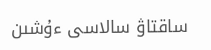ساقتاۋ سالاسى ءۇشىن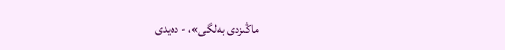ماڭىزدى بەلگى»، - دەيدى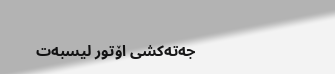جەتەكشى اۆتور ليسبەت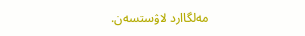مەلگاارد لاۋستسەن.